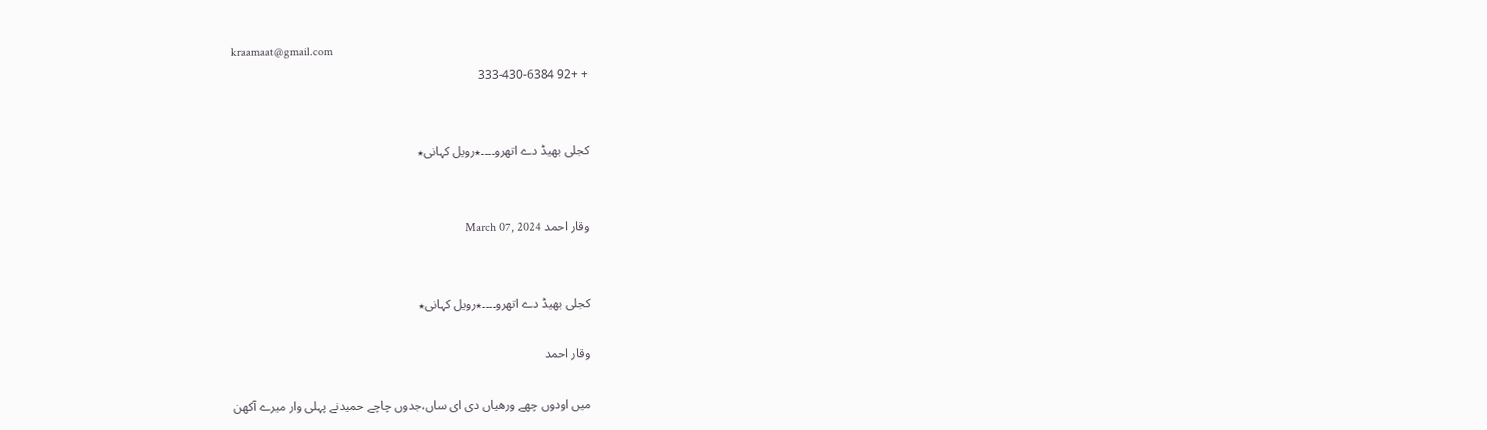kraamaat@gmail.com
+ +92 333-430-6384


کجلی بھیڈ دے اتھرو۔۔۔۔٭رویل کہانی٭


وقار احمد March 07, 2024


کجلی بھیڈ دے اتھرو۔۔۔۔٭رویل کہانی٭

وقار احمد

میں اودوں چھے ورھیاں دی ای ساں،جدوں چاچے حمیدنے پہلی وار میرے آکھن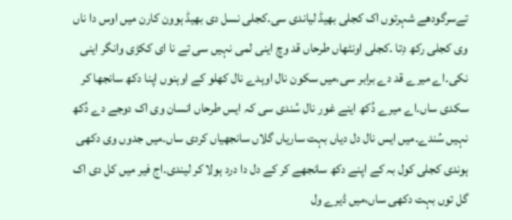تےسرگودھے شہرتوں اک کجلی بھیڈ لیاندی سی۔کجلی نسل دی بھیڈ ہوون کارن میں اوس دا ناں وی کجلی رکھ دِتا ۔کجلی اونٹھاں طرحاں قد وچ اینی لمی نہیں سی تے نا ای ککڑی وانگر اینی نکی۔اے میرے قد دے برابر سی،میں سکون نال اوہدے نال کھلو کے اوہنوں اپنا دکھ سانجھا کر سکدی ساں۔اے میرے دُکھ اینے غور نال سُندی سی کہ ایس طرحاں انسان وی اک دوجے دے دُکھ نہیں سُندے۔میں ایس نال دل دیاں بہت ساریاں گلاں سانجھیاں کردی ساں۔میں جدوں وی دکھی ہوندی کجلی کول بہ کے اپنے دکھ سانجھے کر کے دل دا درد ہولا کر لیندی۔اج فیر میں کل دی اک گل توں بہت دکھی ساں،میں ڈیرے ول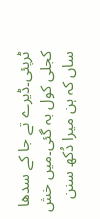ٹرپئی۔ڈیرے تے جا کے سدھا کجلی کول بہ گئی۔میں خش ساں کہ ہن میرا دُکھ سنن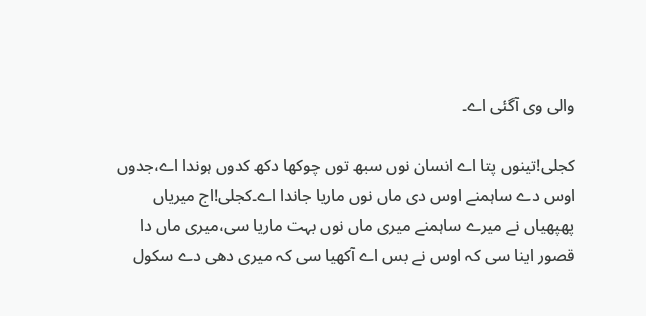والی وی آگئی اے۔

کجلی!تینوں پتا اے انسان نوں سبھ توں چوکھا دکھ کدوں ہوندا اے،جدوں اوس دے ساہمنے اوس دی ماں نوں ماریا جاندا اے۔کجلی!اج میریاں پھپھیاں نے میرے ساہمنے میری ماں نوں بہت ماریا سی،میری ماں دا قصور اینا سی کہ اوس نے بس اے آکھیا سی کہ میری دھی دے سکول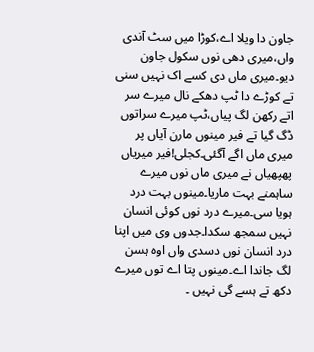جاون دا ویلا اے،کوڑا میں سٹ آندی واں،میری دھی نوں سکول جاون دیو۔میری ماں دی کسے اک نہیں سنی تے کوڑے دا ٹپ دھکے نال میرے سر اتے رکھن لگ پیاں،ٹپ میرے سراتوں ڈگ گیا تے فیر مینوں مارن آیاں پر میری ماں اگے آگئی۔کجلی!فیر میریاں پھپھیاں نے میری ماں نوں میرے ساہمنے بہت ماریا۔مینوں بہت درد ہویا سی۔میرے درد نوں کوئی انسان نہیں سمجھ سکدا۔جدوں وی میں اپنا درد انسان نوں دسدی واں اوہ ہسن لگ جاندا اے۔مینوں پتا اے توں میرے دکھ تے ہسے گی نہیں ۔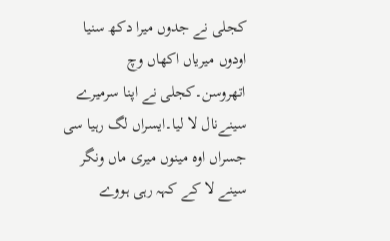کجلی نے جدوں میرا دکھ سنیا اودوں میریاں اکھاں وچ اتھروسن۔کجلی نے اپنا سرمیرے سینےنال لا لیا۔ایسراں لگ رہیا سی جسراں اوہ مینوں میری ماں ونگر سینے لا کے کہہ رہی ہووے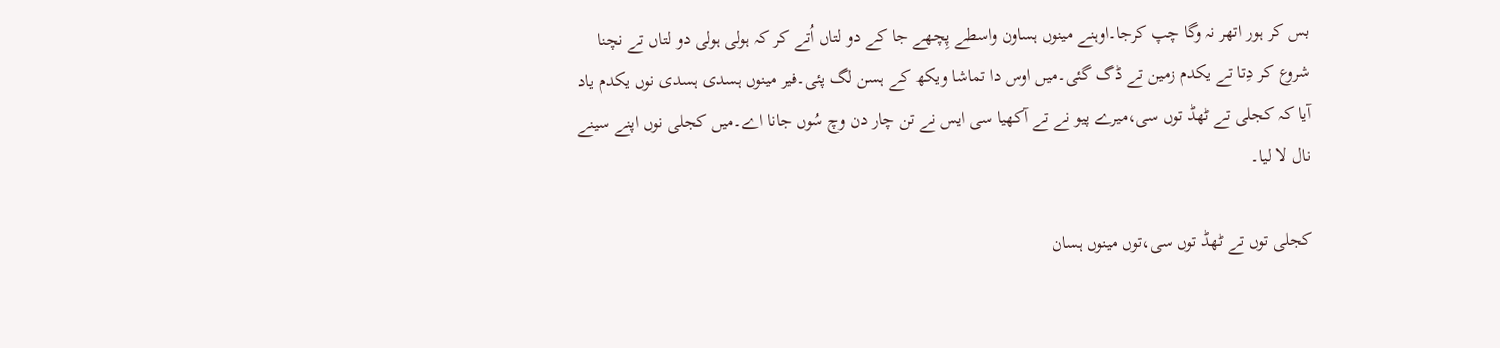بس کر ہور اتھر نہ وگا چپ کرجا۔اوہنے مینوں ہساون واسطے پِچھے جا کے دو لتاں اُتے کر کہ ہولی ہولی دو لتاں تے نچنا شروع کر دِتا تے یکدم زمین تے ڈگ گئی۔میں اوس دا تماشا ویکھ کے ہسن لگ پئی۔فیر مینوں ہسدی ہسدی نوں یکدم یاد آیا کہ کجلی تے ٹھڈ توں سی،میرے پیو نے تے آکھیا سی ایس نے تن چار دن وچ سُوں جانا اے۔میں کجلی نوں اپنے سینے نال لا لیا۔

کجلی توں تے ٹھڈ توں سی،توں مینوں ہسان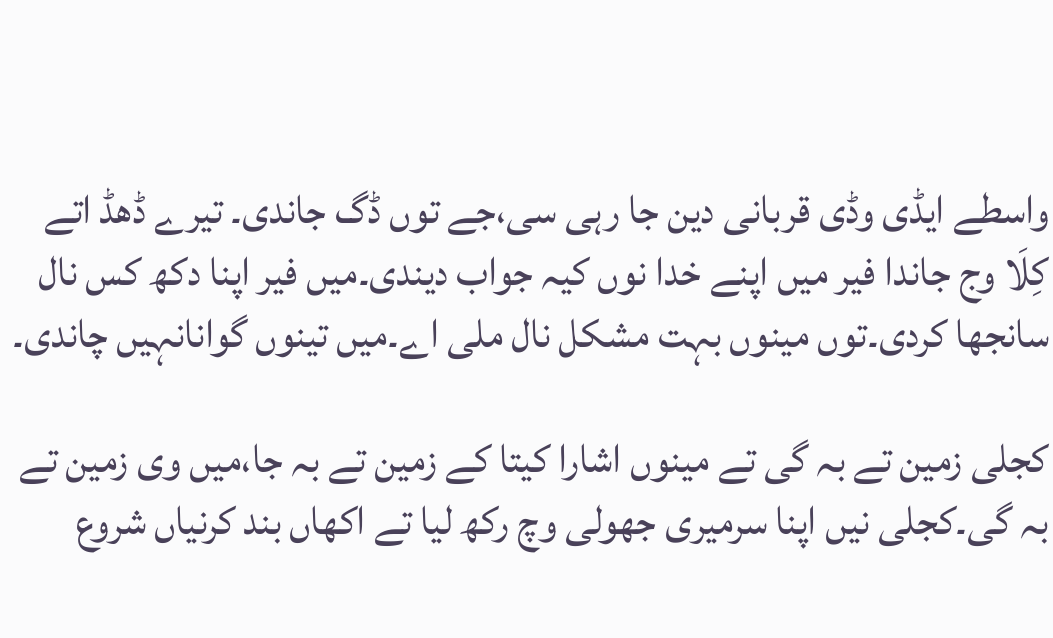واسطے ایڈی وڈی قربانی دین جا رہی سی،جے توں ڈگ جاندی۔ تیرے ڈھڈ اتے کِلَا وج جاندا فیر میں اپنے خدا نوں کیہ جواب دیندی۔میں فیر اپنا دکھ کس نال سانجھا کردی۔توں مینوں بہت مشکل نال ملی اے۔میں تینوں گوانانہیں چاندی۔

کجلی زمین تے بہ گی تے مینوں اشارا کیتا کے زمین تے بہ جا،میں وی زمین تے بہ گی۔کجلی نیں اپنا سرمیری جھولی وچ رکھ لیا تے اکھاں بند کرنیاں شروع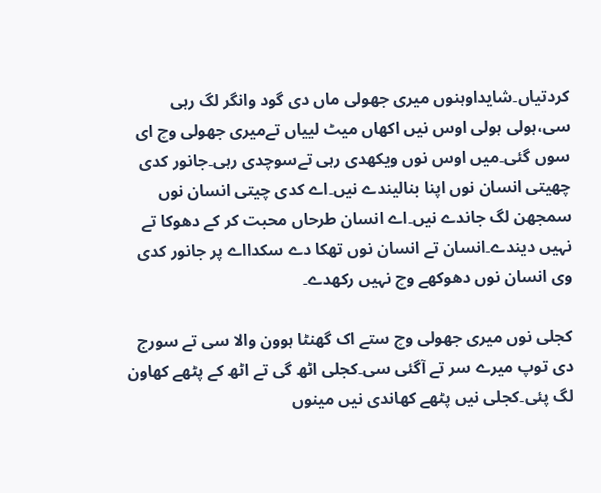کردتیاں۔شایداوہنوں میری جھولی ماں دی گود وانگر لگ رہی سی،ہولی ہولی اوس نیں اکھاں میٹ لییاں تےمیری جھولی وچ ای سوں گئی۔میں اوس نوں ویکھدی رہی تےسوچدی رہی۔جانور کدی چھیتی انسان نوں اپنا بنالیندے نیں۔اے کدی چیتی انسان نوں سمجھن لگ جاندے نیں۔اے انسان طرحاں محبت کر کے دھوکا تے نہیں دیندے۔انسان تے انسان نوں تھکا دے سکدااے پر جانور کدی وی انسان نوں دھوکھے وچ نہیں رکھدے۔

کجلی نوں میری جھولی وچ ستے اک گھنٹا ہوون والا سی تے سورج دی توپ میرے سر تے آگئی سی۔کجلی اٹھ گی تے اٹھ کے پٹھے کھاون لگ پئی۔کجلی نیں پٹھے کھاندی نیں مینوں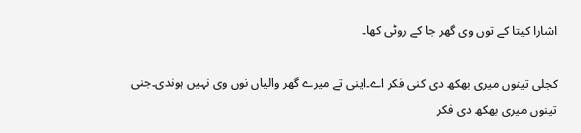اشارا کیتا کے توں وی گھر جا کے روٹی کھا۔

کجلی تینوں میری بھکھ دی کنی فکر اے۔اینی تے میرے گھر والیاں نوں وی نہیں ہوندی۔جنی تینوں میری بھکھ دی فکر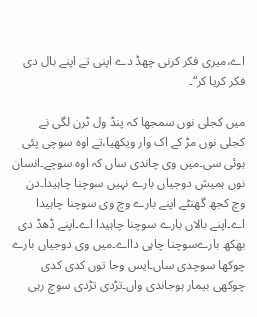اے،میری فکر کرنی چھڈ دے اپنی تے اپنے بال دی فکر کریا کر“۔

میں کجلی نوں سمجھا کہ پنڈ ول ٹرن لگی نے کجلی نوں مڑ کے اک وار ویکھیا،تے اوہ سوچی پئی ہوئی سی۔میں وی چاندی ساں کہ اوہ سوچے۔انسان نوں ہمیش دوجیاں بارے نہیں سوچنا چاہیدا۔دن وچ کجھ گھنٹے اپنے بارے وچ وی سوچنا چاہیدا اے۔اپنے بالاں بارے سوچنا چاہیدا اے۔اپنے ڈھڈ دی بھکھ بارےسوچنا چاہی دااے۔میں وی دوجیاں بارے چوکھا سوچدی ساں۔ایس وجا توں کدی کدی چوکھی بیمار ہوجاندی واں۔تڑدی تڑدی سوچ رہی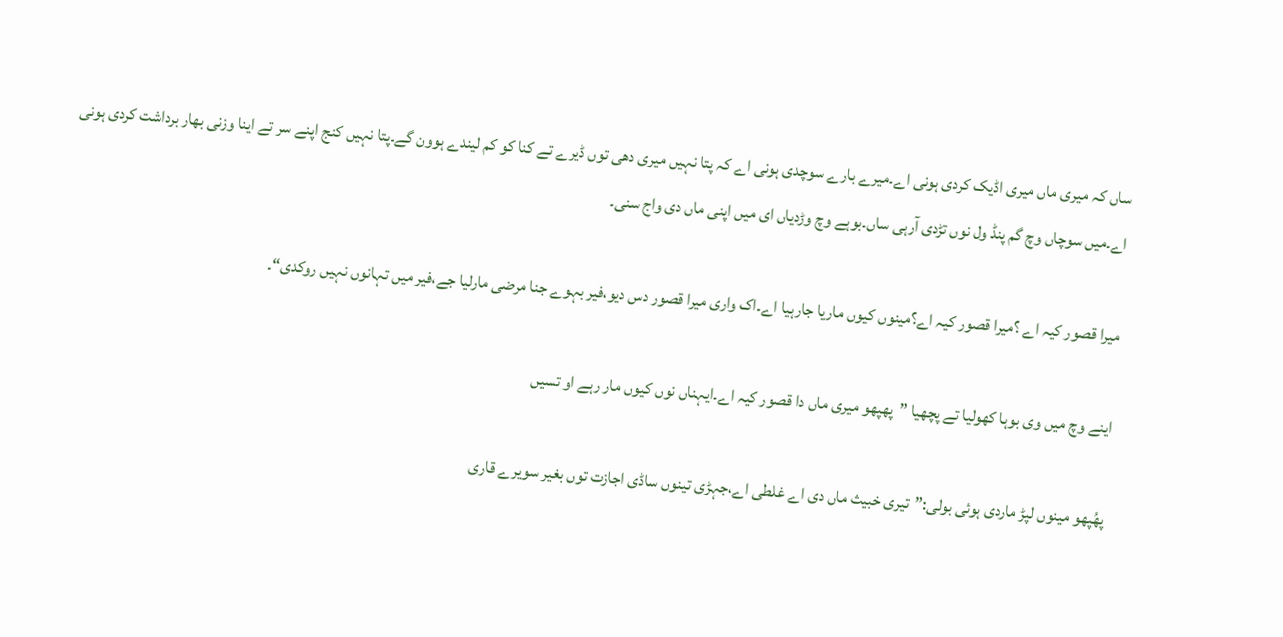ساں کہ میری ماں میری اڈیک کردی ہونی اے۔میرے بارے سوچدی ہونی اے کہ پتا نہیں میری دھی توں ڈیرے تے کنا کو کم لیندے ہوون گے۔پتا نہیں کنج اپنے سر تے اینا وزنی بھار برداشت کردی ہونی اے۔میں سوچاں وچ گم پنڈ ول نوں تڑدی آرہی ساں۔بوہے وچ وڑدیاں ای میں اپنی ماں دی واج سنی۔

میرا قصور کیہ اے ؟میرا قصور کیہ اے؟مینوں کیوں ماریا جارہیا اے۔اک واری میرا قصور دس دیو،فیر بہوے جنا مرضی مارلیا جے،فیر میں تہانوں نہیں روکدی“۔

اینے وچ میں وی بوہا کھولیا تے پچھیا ”پھپھو میری ماں دا قصور کیہ اے۔ایہناں نوں کیوں مار رہے او تسیں

پھُپھو مینوں لپڑ ماردی ہوئی بولی:”تیری خبیث ماں دی اے غلطی اے،جہڑی تینوں ساڈی اجازت توں بغیر سویرے قاری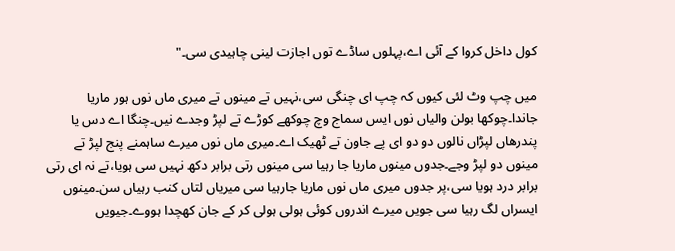کول داخل کروا کے آئی اے،پہلوں ساڈے توں اجازت لینی چاہیدی سی۔"

میں چپ وٹ لئی کیوں کہ چپ ای چنگی سی،نہیں تے مینوں تے میری ماں نوں ہور ماریا جاندا۔چوکھا بولن والیاں نوں ایس سماج وچ چوکھے کوڑے تے لپڑ وجدے نیں۔چنگا اے دس یا پندرھاں لپڑاں نالوں دو دو ای پے جاون تے ٹھیک اے۔میری ماں نوں میرے ساہمنے پنج لپڑ تے مینوں دو لپڑ وجے۔جدوں مینوں ماریا جا رہیا سی مینوں رتی برابر دکھ نہیں سی ہویا،تے نہ ای رتی برابر درد ہویا سی،پر جدوں میری ماں نوں ماریا جارہیا سی میریاں لتاں کنب رہیاں سن۔مینوں ایسراں لگ رہیا سی جویں میرے اندروں کوئی ہولی ہولی کر کے جان کھچدا ہووے۔جیویں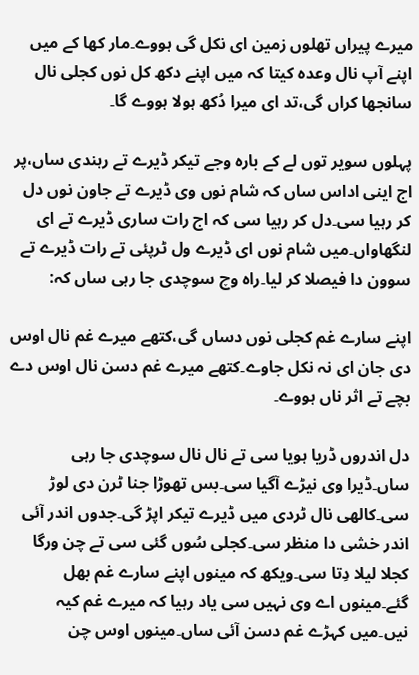میرے پیراں تھلوں زمین ای نکل گی ہووے۔مار کھا کے میں اپنے آپ نال وعدہ کیتا کہ میں اپنے دکھ کل نوں کجلی نال سانجھا کراں گی،تد ای میرا دُکھ ہولا ہووے گا۔

پہلوں سویر توں لے کے بارہ وجے تیکر ڈیرے تے رہندی ساں،پر اج اینی اداس ساں کہ شام نوں وی ڈیرے تے جاون نوں دل کر رہیا سی۔دل کر رہیا سی کہ اج رات ساری ڈیرے تے ای لنگھاواں۔میں شام نوں ای ڈیرے ول ٹرپئی تے رات ڈیرے تے سوون دا فیصلا کر لیا۔راہ وچ سوچدی جا رہی ساں کہ:

اپنے سارے غم کجلی نوں دساں گی،کتھے میرے غم نال اوس دی جان ای نہ نکل جاوے۔کتھے میرے غم دسن نال اوس دے بچے تے اثر ناں ہووے۔

دل اندروں ڈریا ہویا سی تے نال نال سوچدی جا رہی ساں۔ڈیرا وی نیڑے آگیا سی۔بس تھوڑا جنا ٹرن دی لوڑ سی۔کالھی نال ٹردی میں ڈیرے تیکر اپڑ گی۔جدوں اندر آئی اندر خشی دا منظر سی۔کجلی سُوں گئی سی تے چن ورگا کجلا لیلا دِتا سی۔ویکھ کہ مینوں اپنے سارے غم بھل گئے۔مینوں اے وی نہیں سی یاد رہیا کہ میرے غم کیہ نیں۔میں کہڑے غم دسن آئی ساں۔مینوں اوس چن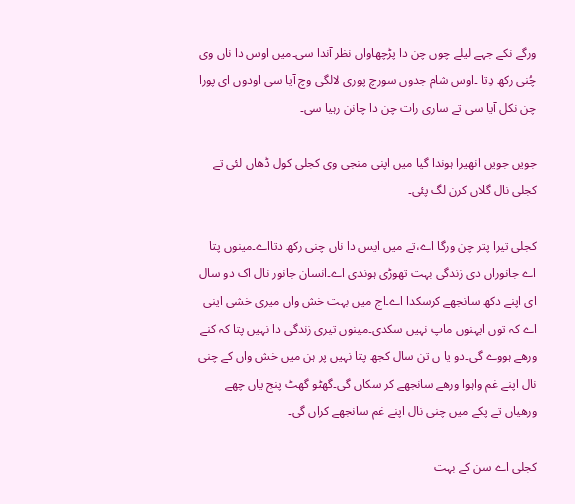ورگے نکے جہے لیلے چوں چن دا پڑچھاواں نظر آندا سی۔میں اوس دا ناں وی چُنی رکھ دِتا ۔اوس شام جدوں سورچ پوری لالگی وچ آیا سی اودوں ای پورا چن نکل آیا سی تے ساری رات چن دا چانن رہیا سی۔

جویں جویں انھیرا ہوندا گیا میں اپنی منجی وی کجلی کول ڈھاں لئی تے کجلی نال گلاں کرن لگ پئی۔

کجلی تیرا پتر چن ورگا اے،تے میں ایس دا ناں چنی رکھ دتااے۔مینوں پتا اے جانوراں دی زندگی بہت تھوڑی ہوندی اے۔انسان جانور نال اک دو سال ای اپنے دکھ سانجھے کرسکدا اے۔اج میں بہت خش واں میری خشی اینی اے کہ توں ایہنوں ماپ نہیں سکدی۔مینوں تیری زندگی دا نہیں پتا کہ کنے ورھے ہووے گی۔دو یا ں تن سال کجھ پتا نہیں پر ہن میں خش واں کے چنی نال اپنے غم واہوا ورھے سانجھے کر سکاں گی۔گھٹو گھٹ پنج یاں چھے ورھیاں تے پکے میں چنی نال اپنے غم سانجھے کراں گی۔

کجلی اے سن کے بہت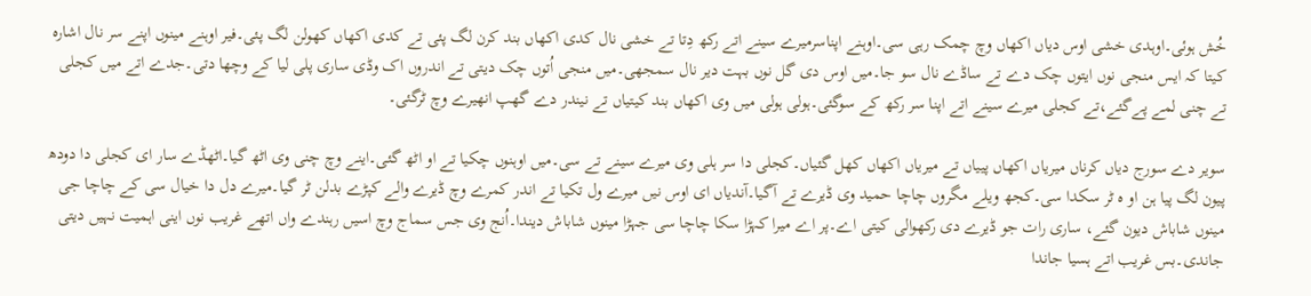خُش ہوئی۔اوہدی خشی اوس دیاں اکھاں وچ چمک رہی سی۔اوہنے اپناسرمیرے سینے اتے رکھ دِتا تے خشی نال کدی اکھاں بند کرن لگ پئی تے کدی اکھاں کھولن لگ پئی۔فیر اوہنے مینوں اپنے سر نال اشارہ کیتا کہ ایس منجی نوں ایتوں چک دے تے ساڈے نال سو جا۔میں اوس دی گل نوں بہت دیر نال سمجھی۔میں منجی اُتوں چک دیتی تے اندروں اک وڈی ساری پلی لیا کے وچھا دتی۔جدے اتے میں کجلی تے چنی لمے پےگئے،تے کجلی میرے سینے اتے اپنا سر رکھ کے سوگئی۔ہولی ہولی میں وی اکھاں بند کیتیاں تے نیندر دے گھپ انھیرے وچ ٹرگئی۔

سویر دے سورج دیاں کرناں میریاں اکھاں پییاں تے میریاں اکھاں کھل گئیاں۔کجلی دا سر ہلی وی میرے سینے تے سی۔میں اوہنوں چکیا تے او اٹھ گئی۔اینے وچ چنی وی اٹھ گیا۔اٹھڈے سار ای کجلی دا دودھ پیون لگ پیا ہن او ہ ٹر سکدا سی۔کجھ ویلے مگروں چاچا حمید وی ڈیرے تے آگیا۔آندیاں ای اوس نیں میرے ول تکیا تے اندر کمرے وچ ڈیرے والے کپڑے بدلن ٹر گیا۔میرے دل دا خیال سی کے چاچا جی مینوں شاباش دیون گئے، ساری رات جو ڈیرے دی رکھوالی کیتی اے۔پر اے میرا کہڑا سکا چاچا سی جہڑا مینوں شاباش دیندا۔اُنج وی جس سماج وچ اسیں رہندے واں اتھے غریب نوں اینی اہمیت نہیں دیتی جاندی۔بس غریب اتے ہسیا جاندا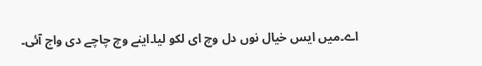اے۔میں ایس خیال نوں دل وچ ای لکو لیا۔اینے وچ چاچے دی واج آئی۔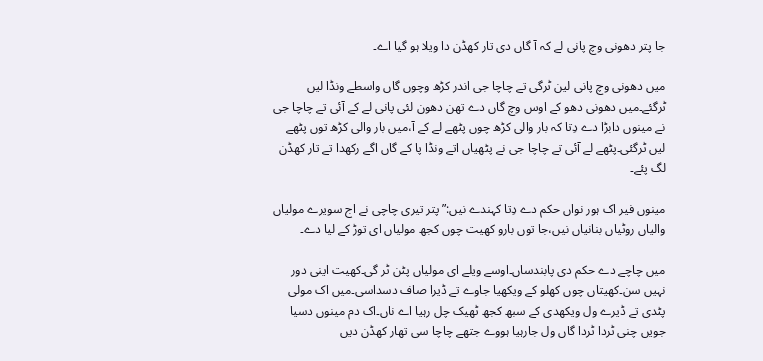جا پتر دھونی وچ پانی لے کہ آ گاں دی تار کھڈن دا ویلا ہو گیا اے۔

میں دھونی وچ پانی لین ٹرگی تے چاچا جی اندر کڑھ وچوں گاں واسطے ونڈا لیں ٹرگئے۔میں دھونی دھو کے اوس وچ گاں دے تھن دھون لئی پانی لے کے آئی تے چاچا جی نے مینوں دابڑا دے دِتا کہ بار والی کڑھ چوں پٹھے لے کے آ،میں بار والی کڑھ توں پٹھے لیں ٹرگئی۔پٹھے لے آئی تے چاچا جی نے پٹھیاں اتے ونڈا پا کے گاں اگے رکھدا تے تار کھڈن لگ پئے۔

مینوں فیر اک ہور نواں حکم دے دِتا کہندے نیں:”پتر تیری چاچی نے اج سویرے مولیاں والیاں روٹیاں بنانیاں نیں،جا توں بارو کھیت چوں کجھ مولیاں ای توڑ کے لیا دے۔

میں چاچے دے حکم دی پابندساں۔اوسے ویلے ای مولیاں پٹن ٹر گی۔کھیت اینی دور نہیں سن۔کھیتاں چوں کھلو کے ویکھیا جاوے تے ڈیرا صاف دسداسی۔میں اک مولی پٹدی تے ڈیرے ول ویکھدی کے سبھ کجھ ٹھیک چل رہیا اے ناں۔اک دم مینوں دسیا جویں چنی ٹردا ٹردا گاں ول جارہیا ہووے جتھے چاچا سی تھار کھڈن دیں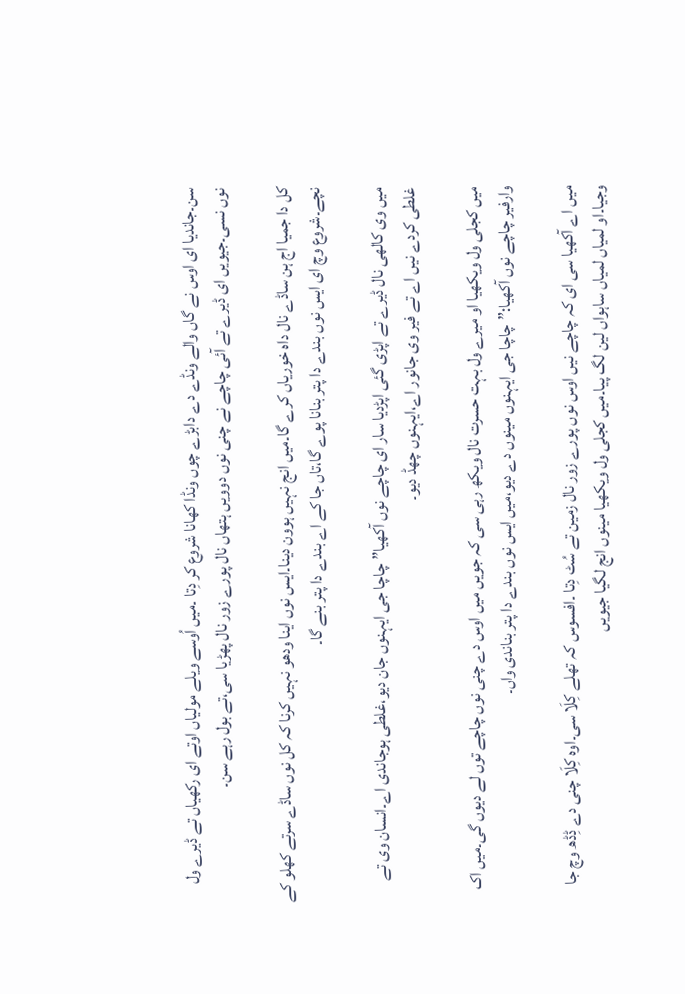سن۔جاندیا ای اوس نے گاں والے ونڈے دے دابڑے چوں ونڈا کھانا شروع کر دِتا ۔میں اُوسے ویلے مولیاں اوتے ای رکھیاں تے ڈیرے ول نوں نسی۔جیویں ای ڈیرے تے آئی چاچے نے چنی نوں دوویں ہتھاں نال پورے زور نال پھڑیا سی،تے بول رہے سن۔

کل دا جمیا اج ہن ساڈے نال داہ خوریاں کرے گا۔میں انج نہیں ہوون دینا۔ایس نوں اینا ودھو نہیں کرنا کہ کل نوں ساڈے سرتے کھلو کے نچے۔شروع وچ ای ایس نوں بندے دا پتر بنانا پوے گا،تاں جا کے اے بندے دا پتر بنے گا۔

میں وی کالھی نال ڈیرے تے اپڑی گئی اپڑدیا سار ای چاچے نوں آکھیا”چاچا جی ایہنوں جان دیو،غلطی ہوجاندی اے۔انسان وی تے غلطی کردے نیں اے تے فیر وی جانور اے،ایہنوں چھڈ دیو۔

میں کجلی ول ویکھیا او میرے ول بہت حسرت نال ویکھ رہی سی کہ جویں میں اوس دے چنی نوں چاچے توں لے دیوں گی۔میں اک وارفیر چاچے نوں آکھیا:”چاچا جی ایہنوں مینوں دے دیو،میں ایس نوں بندے دا پتر بناندی واں۔

میں اے آکھیا سی ای کہ چاچے نیں اوس نوں پورے زور نال زمین تے سُٹ دِتا ۔افسوس کہ تھلے کِلَا سی۔اوہ کِلَا چنی دے ڈِڈھ وچ جا وجیا۔او لمیاں لمیاں ساہواں لین لگ پیا۔میں کجلی ول ویکھیا مینوں انج لگیا جیویں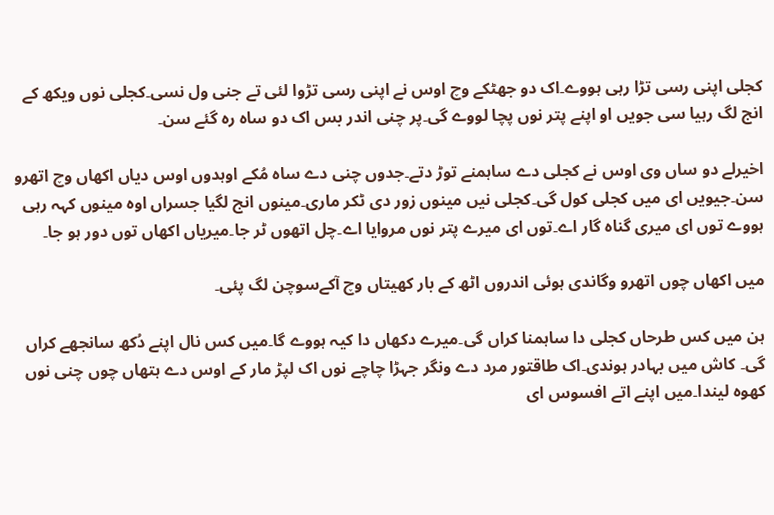کجلی اپنی رسی تڑا رہی ہووے۔اک دو جھٹکے وچ اوس نے اپنی رسی تڑوا لئی تے جنی ول نسی۔کجلی نوں ویکھ کے انج لگ رہیا سی جویں او اپنے پتر نوں پچا لووے گی۔پر چنی اندر بس اک دو ساہ رہ گئے سن۔

اخیرلے دو ساں وی اوس نے کجلی دے ساہمنے توڑ دتے۔جدوں چنی دے ساہ مُکے اوہدوں اوس دیاں اکھاں وچ اتھرو سن۔جیویں ای میں کجلی کول گی۔کجلی نیں مینوں زور دی ٹکر ماری۔مینوں انج لگیا جسراں اوہ مینوں کہہ رہی ہووے توں ای میری گناہ گار اے۔توں ای میرے پتر نوں مروایا اے۔چل اتھوں ٹر جا۔میریاں اکھاں توں دور ہو جا۔

میں اکھاں چوں اتھرو وگاندی ہوئی اندروں اٹھ کے بار کھیتاں وچ آکےسوچن لگ پئی۔

ہن میں کس طرحاں کجلی دا ساہمنا کراں گی۔میرے دکھاں دا کیہ ہووے گا۔میں کس نال اپنے دُکھ سانجھے کراں گی۔ کاش میں بہادر ہوندی۔اک طاقتور مرد دے ونگر جہڑا چاچے نوں اک لپڑ مار کے اوس دے ہتھاں چوں چنی نوں کھوہ لیندا۔میں اپنے اتے افسوس ای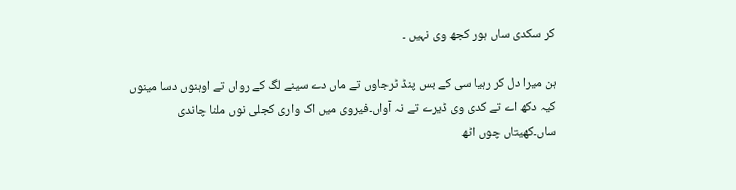کر سکدی ساں ہور کجھ وی نہیں ۔

ہن میرا دل کر رہیا سی کے بس پنڈ ٹرجاوں تے ماں دے سینے لگ کے رواں تے اوہنوں دسا مینوں کیہ دکھ اے تے کدی وی ڈیرے تے نہ آواں۔فیروی میں اک واری کجلی نوں ملنا چاندی ساں۔کھیتاں چوں اٹھ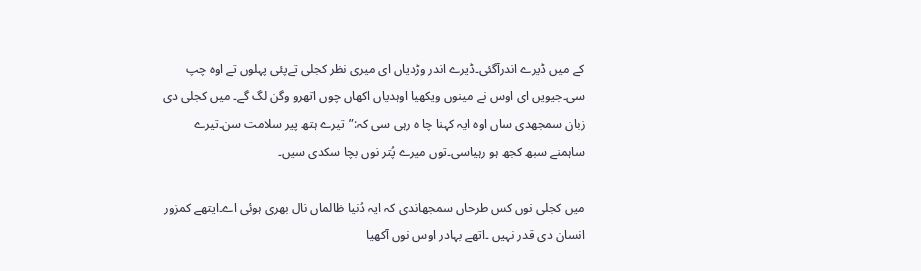کے میں ڈیرے اندرآگئی۔ڈیرے اندر وڑدیاں ای میری نظر کجلی تےپئی پہلوں تے اوہ چپ سی۔جیویں ای اوس نے مینوں ویکھیا اوہدیاں اکھاں چوں اتھرو وگن لگ گے۔ میں کجلی دی زبان سمجھدی ساں اوہ ایہ کہنا چا ہ رہی سی کہ:”تیرے ہتھ پیر سلامت سن۔تیرے ساہمنے سبھ کجھ ہو رہیاسی۔توں میرے پُتر نوں بچا سکدی سیں۔

میں کجلی نوں کس طرحاں سمجھاندی کہ ایہ دُنیا ظالماں نال بھری ہوئی اے۔ایتھے کمزور انسان دی قدر نہیں ۔اتھے بہادر اوس نوں آکھیا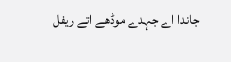جاندا اے جہدے موڈھے اتے ریفل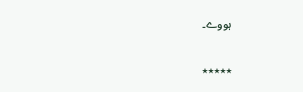ہووے۔

٭٭٭٭٭